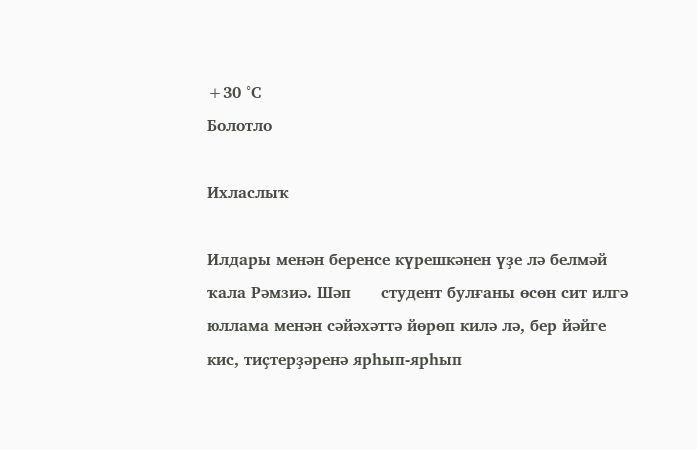+30 °С
Болотло

Ихласлыҡ

Илдары менән беренсе күрешкәнен үҙе лә белмәй ҡала Рәмзиә. Шәп      студент булғаны өсөн сит илгә юллама менән сәйәхәттә йөрөп килә лә, бер йәйге кис, тиҫтерҙәренә ярһып-ярһып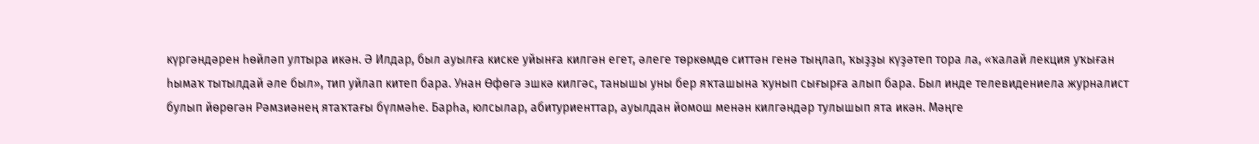күргәндәрен һөйләп ултыра икән. Ә Илдар, был ауылға киске уйынға килгән егет, әлеге төркөмдө ситтән генә тыңлап, ҡыҙҙы күҙәтеп тора ла, «ҡалай лекция уҡыған һымаҡ тытылдай әле был», тип уйлап китеп бара. Унан Өфөгә эшкә килгәс, танышы уны бер яҡташына ҡунып сығырға алып бара. Был инде телевидениела журналист булып йөрөгән Рәмзиәнең ятаҡтағы бүлмәһе. Барһа, юлсылар, абитуриенттар, ауылдан йомош менән килгәндәр тулышып ята икән. Мәңге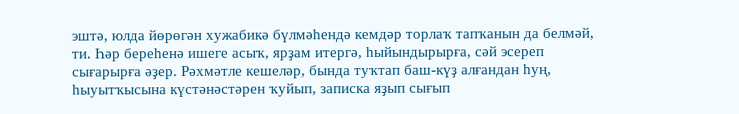эштә, юлда йөрөгән хужабикә бүлмәһендә кемдәр торлаҡ тапҡанын да белмәй, ти. Һәр береһенә ишеге асыҡ, ярҙам итергә, һыйындырырға, сәй эсереп сығарырға әҙер. Рәхмәтле кешеләр, бында туҡтап баш-күҙ алғандан һуң, һыуытҡысына күстәнәстәрен ҡуйып, записка яҙып сығып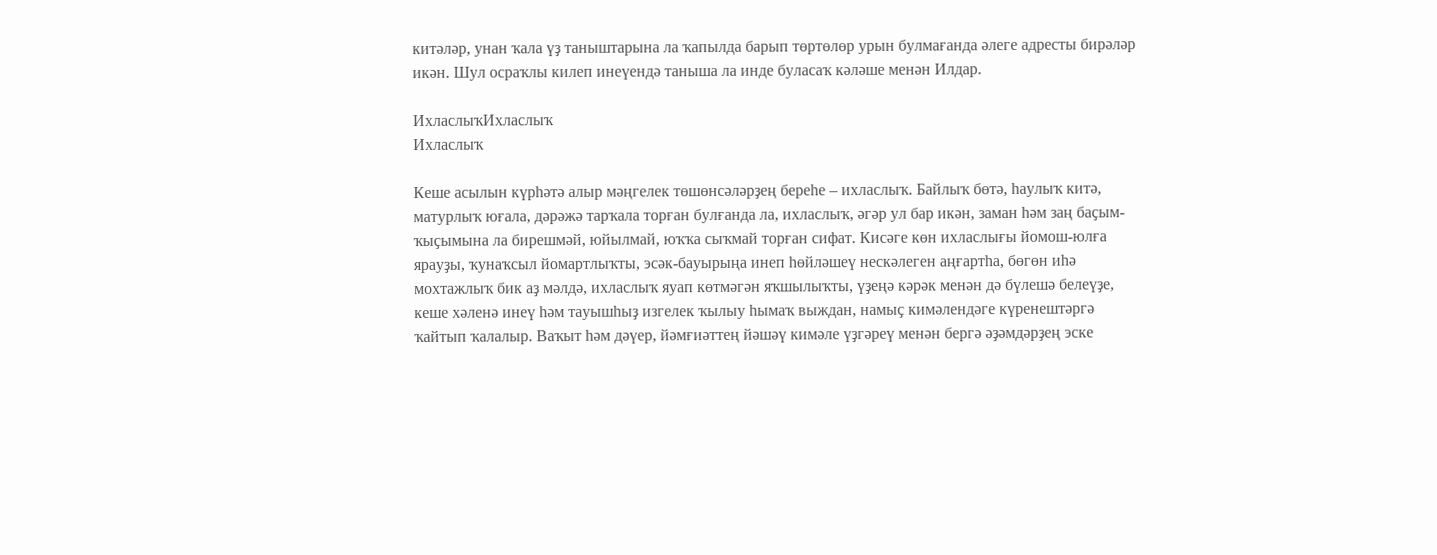китәләр, унан ҡала үҙ таныштарына ла ҡапылда барып төртөлөр урын булмағанда әлеге адресты бирәләр икән. Шул осраҡлы килеп инеүендә таныша ла инде буласаҡ кәләше менән Илдар.

ИхласлыҡИхласлыҡ
Ихласлыҡ

Кеше асылын күрһәтә алыр мәңгелек төшөнсәләрҙең береһе – ихласлыҡ. Байлыҡ бөтә, һаулыҡ китә, матурлыҡ юғала, дәрәжә тарҡала торған булғанда ла, ихласлыҡ, әгәр ул бар икән, заман һәм заң баҫым-ҡыҫымына ла бирешмәй, юйылмай, юҡҡа сыҡмай торған сифат. Кисәге көн ихласлығы йомош-юлға ярауҙы, ҡунаҡсыл йомартлыҡты, эсәк-бауырыңа инеп һөйләшеү нескәлеген аңғартһа, бөгөн иһә мохтажлыҡ бик аҙ мәлдә, ихласлыҡ яуап көтмәгән яҡшылыҡты, үҙеңә кәрәк менән дә бүлешә белеүҙе, кеше хәленә инеү һәм тауышһыҙ изгелек ҡылыу һымаҡ выждан, намыҫ кимәлендәге күренештәргә ҡайтып ҡалалыр. Ваҡыт һәм дәүер, йәмғиәттең йәшәү кимәле үҙгәреү менән бергә әҙәмдәрҙең эске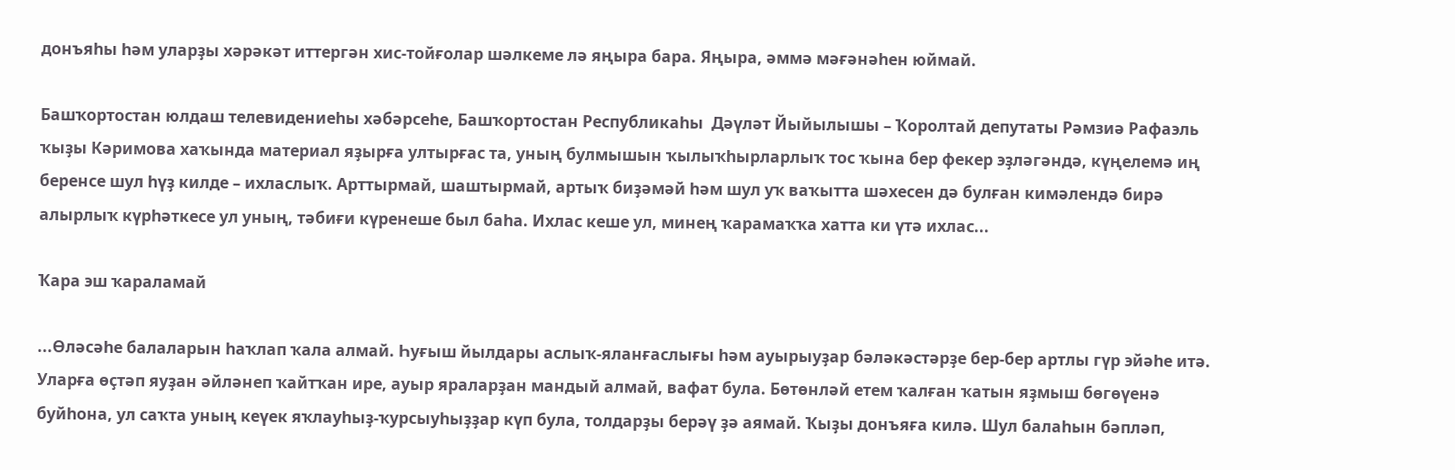донъяһы һәм уларҙы хәрәкәт иттергән хис-тойғолар шәлкеме лә яңыра бара. Яңыра, әммә мәғәнәһен юймай.

Башҡортостан юлдаш телевидениеһы хәбәрсеһе, Башҡортостан Республикаһы  Дәүләт Йыйылышы – Ҡоролтай депутаты Рәмзиә Рафаэль ҡыҙы Кәримова хаҡында материал яҙырға ултырғас та, уның булмышын ҡылыҡһырларлыҡ тос ҡына бер фекер эҙләгәндә, күңелемә иң беренсе шул һүҙ килде – ихласлыҡ. Арттырмай, шаштырмай, артыҡ биҙәмәй һәм шул уҡ ваҡытта шәхесен дә булған кимәлендә бирә алырлыҡ күрһәткесе ул уның, тәбиғи күренеше был баһа. Ихлас кеше ул, минең ҡарамаҡҡа хатта ки үтә ихлас...

Ҡара эш ҡараламай

...Өләсәһе балаларын һаҡлап ҡала алмай. Һуғыш йылдары аслыҡ-яланғаслығы һәм ауырыуҙар бәләкәстәрҙе бер-бер артлы гүр эйәһе итә. Уларға өҫтәп яуҙан әйләнеп ҡайтҡан ире, ауыр яраларҙан мандый алмай, вафат була. Бөтөнләй етем ҡалған ҡатын яҙмыш бөгөүенә буйһона, ул саҡта уның кеүек яҡлауһыҙ-ҡурсыуһыҙҙар күп була, толдарҙы берәү ҙә аямай. Ҡыҙы донъяға килә. Шул балаһын бәпләп,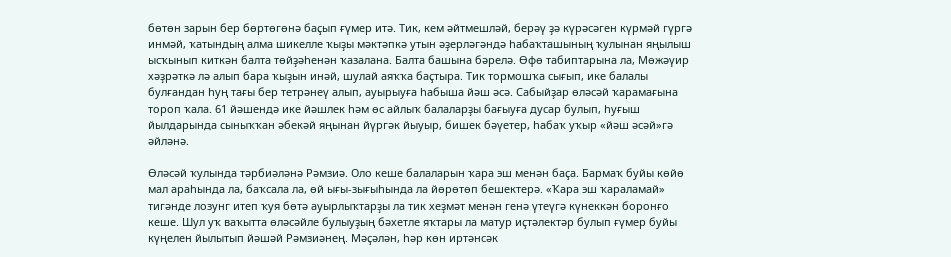бөтөн зарын бер бөртөгөнә баҫып ғүмер итә. Тик, кем әйтмешләй, берәү ҙә күрәсәген күрмәй гүргә инмәй, ҡатындың алма шикелле ҡыҙы мәктәпкә утын әҙерләгәндә һабаҡташының ҡулынан яңылыш ысҡынып киткән балта төйҙәһенән ҡазалана. Балта башына бәрелә. Өфө табиптарына ла, Мөжәүир хәҙрәткә лә алып бара ҡыҙын инәй, шулай аяҡҡа баҫтыра. Тик тормошҡа сығып, ике балалы булғандан һуң тағы бер тетрәнеү алып, ауырыуға һабыша йәш әсә. Сабыйҙар өләсәй ҡарамағына тороп ҡала. 61 йәшендә ике йәшлек һәм өс айлыҡ балаларҙы бағыуға дусар булып, һуғыш йылдарында сыныҡҡан әбекәй яңынан йүргәк йыуыр, бишек бәүетер, һабаҡ уҡыр «йәш әсәй»гә әйләнә.

Өләсәй ҡулында тәрбиәләнә Рәмзиә. Оло кеше балаларын ҡара эш менән баҫа. Бармаҡ буйы көйө мал араһында ла, баҡсала ла, өй ығы-зығыһында ла йөрөтөп бешектерә. «Ҡара эш ҡараламай» тигәнде лозунг итеп ҡуя бөтә ауырлыҡтарҙы ла тик хеҙмәт менән генә үтеүгә күнеккән боронғо кеше. Шул уҡ ваҡытта өләсәйле булыуҙың бәхетле яҡтары ла матур иҫтәлектәр булып ғүмер буйы күңелен йылытып йәшәй Рәмзиәнең. Мәҫәлән, һәр көн иртәнсәк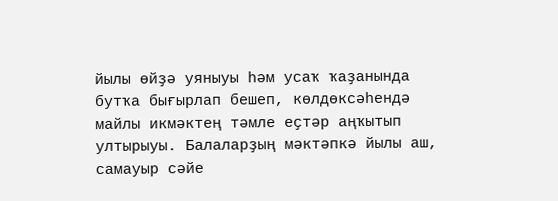йылы өйҙә уяныуы һәм усаҡ ҡаҙанында бутҡа бығырлап бешеп, көлдөксәһендә майлы икмәктең тәмле еҫтәр аңҡытып ултырыуы. Балаларҙың мәктәпкә йылы аш, самауыр сәйе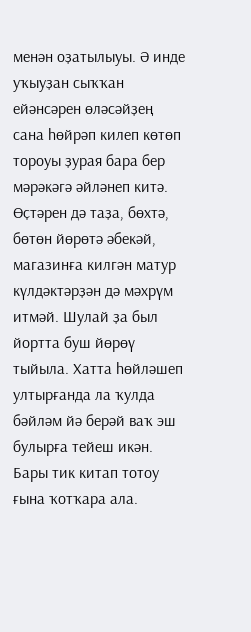менән оҙатылыуы. Ә инде уҡыуҙан сыҡҡан ейәнсәрен өләсәйҙең сана һөйрәп килеп көтөп тороуы ҙурая бара бер мәрәкәгә әйләнеп китә. Өҫтәрен дә таҙа, бөхтә, бөтөн йөрөтә әбекәй, магазинға килгән матур күлдәктәрҙән дә мәхрүм итмәй. Шулай ҙа был йортта буш йөрөү тыйыла. Хатта һөйләшеп ултырғанда ла ҡулда бәйләм йә берәй ваҡ эш булырға тейеш икән. Бары тик китап тотоу ғына ҡотҡара ала.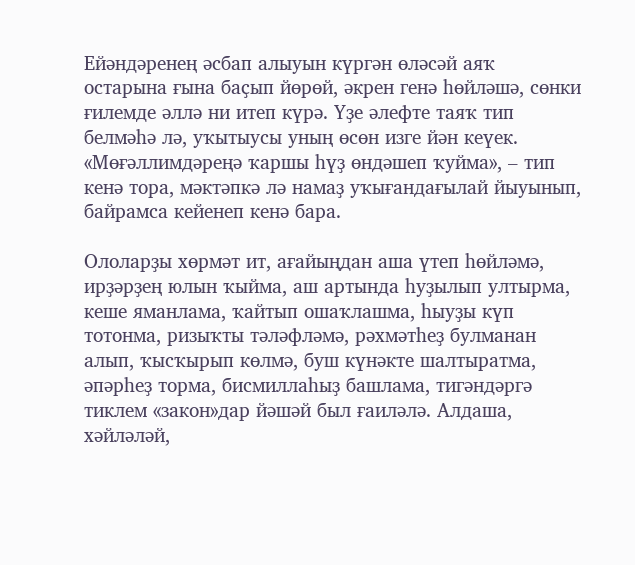Ейәндәренең әсбап алыуын күргән өләсәй аяҡ остарына ғына баҫып йөрөй, әкрен генә һөйләшә, сөнки ғилемде әллә ни итеп күрә. Үҙе әлефте таяҡ тип белмәһә лә, уҡытыусы уның өсөн изге йән кеүек. «Мөғәллимдәреңә ҡаршы һүҙ өндәшеп ҡуйма», – тип кенә тора, мәктәпкә лә намаҙ уҡығандағылай йыуынып, байрамса кейенеп кенә бара.

Ололарҙы хөрмәт ит, ағайыңдан аша үтеп һөйләмә, ирҙәрҙең юлын ҡыйма, аш артында һуҙылып ултырма, кеше яманлама, ҡайтып ошаҡлашма, һыуҙы күп тотонма, ризыҡты тәләфләмә, рәхмәтһеҙ булманан алып, ҡысҡырып көлмә, буш күнәкте шалтыратма, әпәрһеҙ торма, бисмиллаһыҙ башлама, тигәндәргә тиклем «закон»дар йәшәй был ғаиләлә. Алдаша, хәйләләй,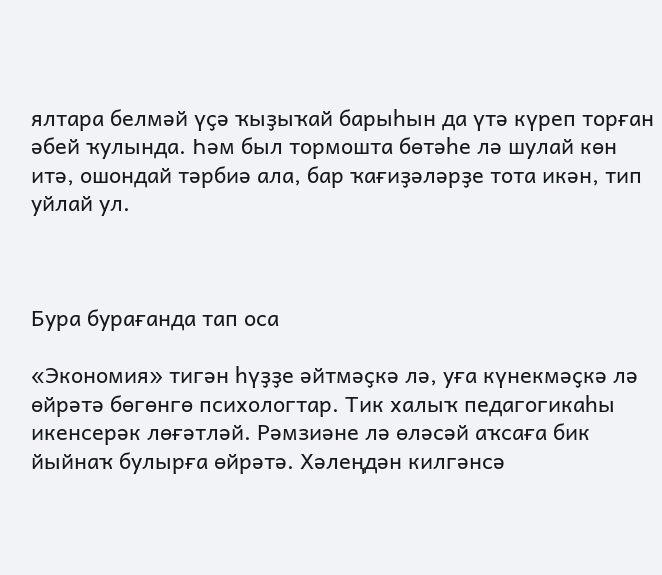ялтара белмәй үҫә ҡыҙыҡай барыһын да үтә күреп торған әбей ҡулында. Һәм был тормошта бөтәһе лә шулай көн итә, ошондай тәрбиә ала, бар ҡағиҙәләрҙе тота икән, тип уйлай ул.



Бура бурағанда тап оса

«Экономия» тигән һүҙҙе әйтмәҫкә лә, уға күнекмәҫкә лә өйрәтә бөгөнгө психологтар. Тик халыҡ педагогикаһы икенсерәк лөғәтләй. Рәмзиәне лә өләсәй аҡсаға бик йыйнаҡ булырға өйрәтә. Хәлеңдән килгәнсә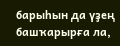барыһын да үҙең башҡарырға ла,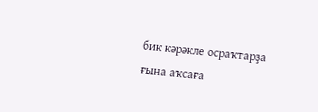бик кәрәкле осраҡтарҙа ғына аҡсаға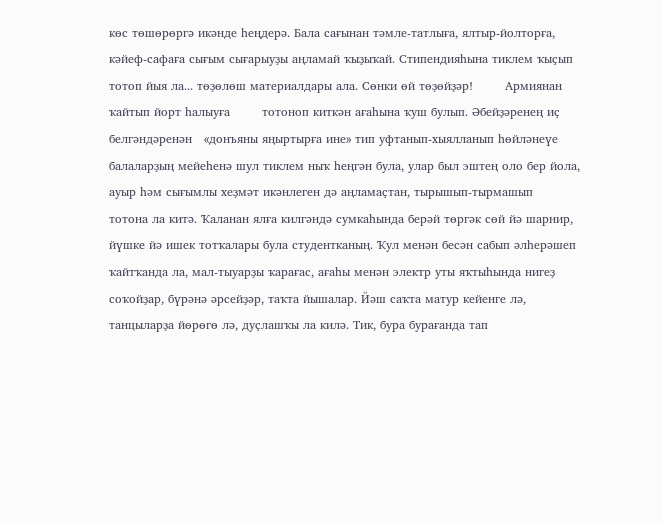көс төшөрөргә икәнде һеңдерә. Бала сағынан тәмле-татлыға, ялтыр-йолторға, кәйеф-сафаға сығым сығарыуҙы аңламай ҡыҙыҡай. Стипендияһына тиклем ҡыҫып тотоп йыя ла... төҙөлөш материалдары ала. Сөнки өй төҙөйҙәр!        Армиянан ҡайтып йорт һалыуға        тотоноп киткән ағаһына ҡуш булып. Әбейҙәренең иҫ белгәндәренән   «донъяны яңыртырға ине» тип уфтанып-хыялланып һөйләнеүе балаларҙың мейеһенә шул тиклем ныҡ һеңгән була, улар был эштең оло бер йола, ауыр һәм сығымлы хеҙмәт икәнлеген дә аңламаҫтан, тырышып-тырмашып     тотона ла китә. Ҡаланан ялға килгәндә сумкаһында берәй төргәк сөй йә шарнир, йүшке йә ишек тотҡалары була студентканың. Ҡул менән бесән сабып әлһерәшеп ҡайтҡанда ла, мал-тыуарҙы ҡарағас, ағаһы менән электр уты яҡтыһында нигеҙ соҡойҙар, бүрәнә әрсейҙәр, таҡта йышалар. Йәш саҡта матур кейенге лә, танцыларҙа йөрөгө лә, дуҫлашҡы ла килә. Тик, бура бурағанда тап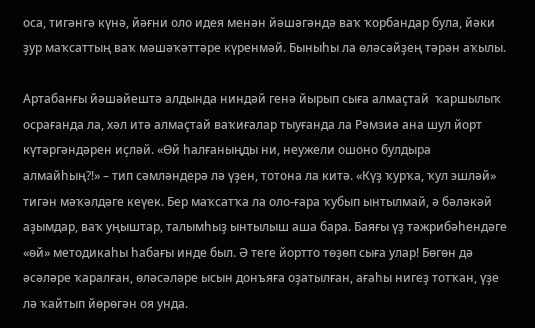оса, тигәнгә күнә, йәғни оло идея менән йәшәгәндә ваҡ ҡорбандар була, йәки ҙур маҡсаттың ваҡ мәшәҡәттәре күренмәй. Быныһы ла өләсәйҙең тәрән аҡылы.

Артабанғы йәшәйештә алдында ниндәй генә йырып сыға алмаҫтай  ҡаршылыҡ осрағанда ла, хәл итә алмаҫтай ваҡиғалар тыуғанда ла Рәмзиә ана шул йорт күтәргәндәрен иҫләй. «Өй һалғаныңды ни, неужели ошоно булдыра алмайһың?!» – тип сәмләндерә лә үҙен, тотона ла китә. «Күҙ ҡурҡа, ҡул эшләй» тигән мәҡәлдәге кеүек. Бер маҡсатҡа ла оло-ғара ҡубып ынтылмай, ә бәләкәй аҙымдар, ваҡ уңыштар, талымһыҙ ынтылыш аша бара. Баяғы үҙ тәжрибәһендәге «өй» методикаһы һабағы инде был. Ә теге йортто төҙөп сыға улар! Бөгөн дә әсәләре ҡаралған, өләсәләре ысын донъяға оҙатылған, ағаһы нигеҙ тотҡан, үҙе лә ҡайтып йөрөгән оя унда.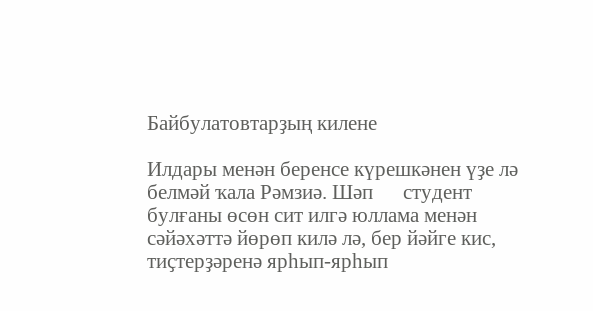Байбулатовтарҙың килене

Илдары менән беренсе күрешкәнен үҙе лә белмәй ҡала Рәмзиә. Шәп      студент булғаны өсөн сит илгә юллама менән сәйәхәттә йөрөп килә лә, бер йәйге кис, тиҫтерҙәренә ярһып-ярһып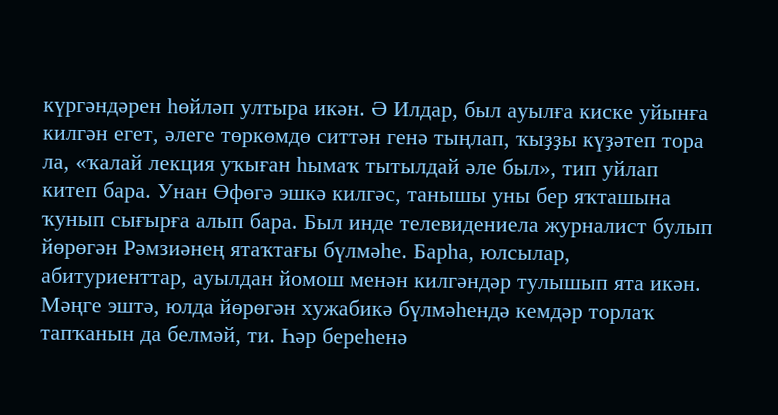күргәндәрен һөйләп ултыра икән. Ә Илдар, был ауылға киске уйынға килгән егет, әлеге төркөмдө ситтән генә тыңлап, ҡыҙҙы күҙәтеп тора ла, «ҡалай лекция уҡыған һымаҡ тытылдай әле был», тип уйлап китеп бара. Унан Өфөгә эшкә килгәс, танышы уны бер яҡташына ҡунып сығырға алып бара. Был инде телевидениела журналист булып йөрөгән Рәмзиәнең ятаҡтағы бүлмәһе. Барһа, юлсылар, абитуриенттар, ауылдан йомош менән килгәндәр тулышып ята икән. Мәңге эштә, юлда йөрөгән хужабикә бүлмәһендә кемдәр торлаҡ тапҡанын да белмәй, ти. Һәр береһенә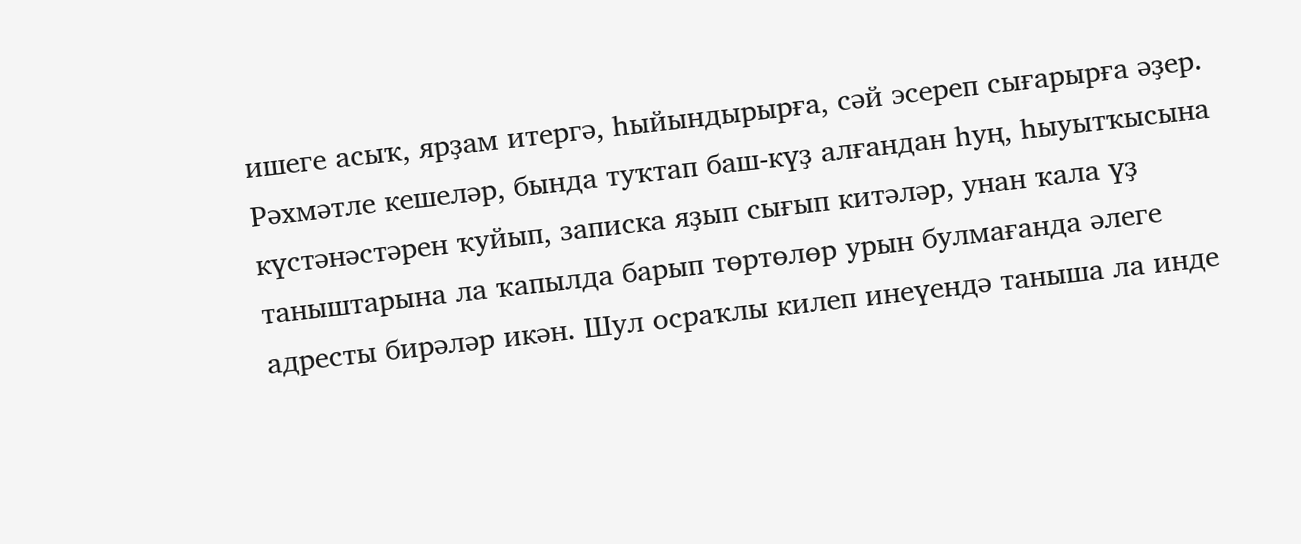ишеге асыҡ, ярҙам итергә, һыйындырырға, сәй эсереп сығарырға әҙер. Рәхмәтле кешеләр, бында туҡтап баш-күҙ алғандан һуң, һыуытҡысына күстәнәстәрен ҡуйып, записка яҙып сығып китәләр, унан ҡала үҙ таныштарына ла ҡапылда барып төртөлөр урын булмағанда әлеге адресты бирәләр икән. Шул осраҡлы килеп инеүендә таныша ла инде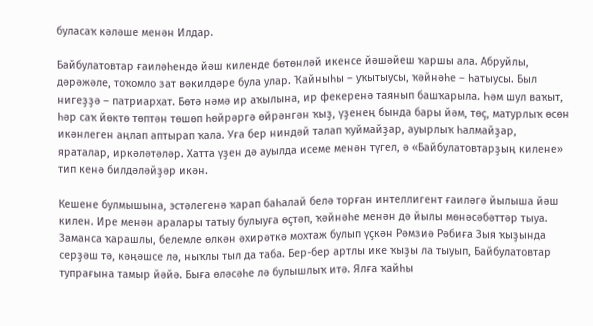буласаҡ кәләше менән Илдар.

Байбулатовтар ғаиләһендә йәш киленде бөтөнләй икенсе йәшәйеш ҡаршы ала. Абруйлы, дәрәжәле, тоҡомло зат вәкилдәре була улар. Ҡайныһы – уҡытыусы, ҡәйнәһе – һатыусы. Был нигеҙҙә – патриархат. Бөтә нәмә ир аҡылына, ир фекеренә таянып башҡарыла. Һәм шул ваҡыт, һәр саҡ йөктө төптән төшөп һөйрәргә өйрәнгән ҡыҙ, үҙенең бында бары йәм, төҫ, матурлыҡ өсөн икәнлеген аңлап аптырап ҡала. Уға бер ниндәй талап ҡуймайҙар, ауырлыҡ һалмайҙар,     яраталар, иркәләтәләр. Хатта үҙен дә ауылда исеме менән түгел, ә «Байбулатовтарҙың килене» тип кенә билдәләйҙәр икән.

Кешене булмышына, эстәлегенә ҡарап баһалай белә торған интеллигент ғаиләгә йылыша йәш килен. Ире менән аралары татыу булыуға өҫтәп, ҡәйнәһе менән дә йылы мөнәсәбәттәр тыуа. Заманса ҡарашлы, белемле өлкән әхирәткә мохтаж булып үҫкән Рәмзиә Рәбиға Зыя ҡыҙында серҙәш тә, кәңәшсе лә, ныҡлы тыл да таба. Бер-бер артлы ике ҡыҙы ла тыуып, Байбулатовтар тупрағына тамыр йәйә. Быға өләсәһе лә булышлыҡ итә. Ялға ҡайһы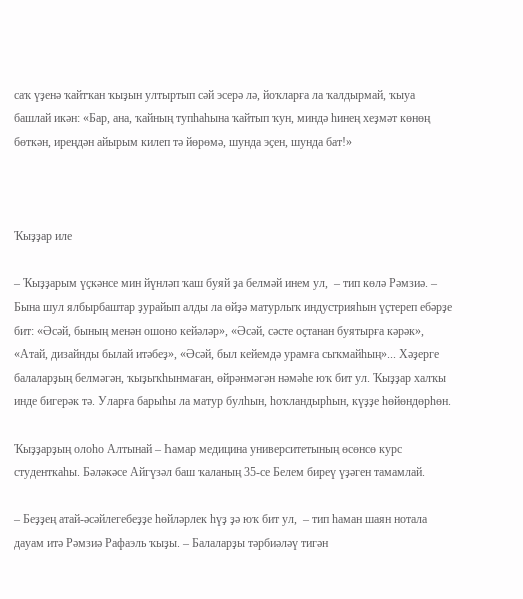саҡ үҙенә ҡайтҡан ҡыҙын ултыртып сәй эсерә лә, йоҡларға ла ҡалдырмай, ҡыуа башлай икән: «Бар, ана, ҡайның тупһаһына ҡайтып ҡун, миндә һинең хеҙмәт көнөң бөткән, иреңдән айырым килеп тә йөрөмә, шунда эҫен, шунда бат!»



Ҡыҙҙар иле

– Ҡыҙҙарым үҫкәнсе мин йүнләп ҡаш буяй ҙа белмәй инем ул,  – тип көлә Рәмзиә. – Бына шул ялбырбаштар ҙурайып алды ла өйҙә матурлыҡ индустрияһын үҫтереп ебәрҙе бит: «Әсәй, бының менән ошоно кейәләр», «Әсәй, сәсте оҫтанан буятырға кәрәк», «Атай, дизайнды былай итәбеҙ», «Әсәй, был кейемдә урамға сыҡмайһың»... Хәҙерге балаларҙың белмәгән, ҡыҙыҡһынмаған, өйрәнмәгән нәмәһе юҡ бит ул. Ҡыҙҙар халҡы инде бигерәк тә. Уларға барыһы ла матур булһын, һоҡландырһын, күҙҙе һөйөндөрһөн.

Ҡыҙҙарҙың олоһо Алтынай – Һамар медицина университетының өсөнсө курс студенткаһы. Бәләкәсе Айгүзәл баш ҡаланың 35-се Белем биреү үҙәген тамамлай.

– Беҙҙең атай-әсәйлегебеҙҙе һөйләрлек һүҙ ҙә юҡ бит ул,  – тип һаман шаян нотала дауам итә Рәмзиә Рафаэль ҡыҙы. – Балаларҙы тәрбиәләү тигән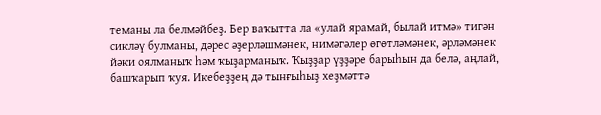теманы ла белмәйбеҙ. Бер ваҡытта ла «улай ярамай, былай итмә» тигән сикләү булманы, дәрес әҙерләшмәнек, нимәгәлер өгөтләмәнек, әрләмәнек йәки оялманыҡ һәм ҡыҙарманыҡ. Ҡыҙҙар үҙҙәре барыһын да белә, аңлай, башҡарып ҡуя. Икебеҙҙең дә тынғыһыҙ хеҙмәттә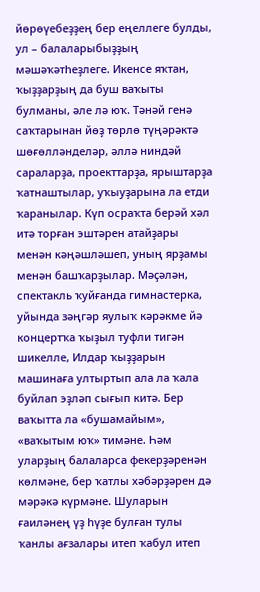йөрөүебеҙҙең бер еңеллеге булды, ул – балаларыбыҙҙың мәшәҡәтһеҙлеге. Икенсе яҡтан, ҡыҙҙарҙың да буш ваҡыты булманы, әле лә юҡ. Тәнәй генә саҡтарынан йөҙ төрлө түңәрәктә шөғөлләнделәр, әллә ниндәй сараларҙа, проекттарҙа, ярыштарҙа ҡатнаштылар, уҡыуҙарына ла етди ҡаранылар. Күп осраҡта берәй хәл итә торған эштәрен атайҙары менән кәңәшләшеп, уның ярҙамы менән башҡарҙылар. Мәҫәлән, спектакль ҡуйғанда гимнастерка, уйында зәңгәр яулыҡ кәрәкме йә концертҡа ҡыҙыл туфли тигән шикелле, Илдар ҡыҙҙарын машинаға ултыртып ала ла ҡала буйлап эҙләп сығып китә. Бер ваҡытта ла «бушамайым», «ваҡытым юҡ» тимәне. Һәм уларҙың балаларса фекерҙәренән көлмәне, бер ҡатлы хәбәрҙәрен дә мәрәкә күрмәне. Шуларын ғаиләнең үҙ һүҙе булған тулы ҡанлы ағзалары итеп ҡабул итеп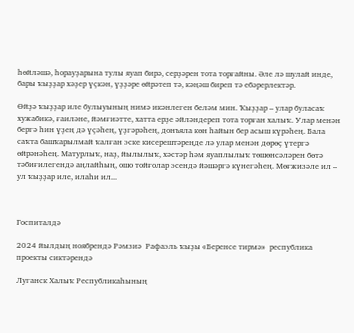һөйләшә, һорауҙарына тулы яуап бирә, серҙәрен тота торғайны. Әле лә шулай инде, бары ҡыҙҙар хәҙер үҫкән, үҙҙәре өйрәтеп тә, кәңәш биреп тә ебәрерлектәр.

Өйҙә ҡыҙҙар иле булыуының нимә икәнлеген беләм мин. Ҡыҙҙар – улар буласаҡ хужабикә, ғаиләне, йәмғиәтте, хатта ерҙе әйләндереп тота торған халыҡ. Улар менән бергә һин үҙең дә үҫәһең, үҙгәрәһең, донъяла көн һайын бер асыш күрәһең. Бала саҡта башҡарылмай ҡалған эске кисерештәреңде лә улар менән дөрөҫ үтергә өйрәнәһең. Матурлыҡ, наҙ, йылылыҡ, хәстәр һәм яуаплылыҡ төшөнсәләрен бөтә тәбиғилегендә аңлайһың, ошо тойғолар эсендә йәшәргә күнегәһең. Мөғжизәле ил – ул ҡыҙҙар иле, илаһи ил...



Госпиталдә

2024 йылдың ноябрендә Рәмзиә  Рафаэль ҡыҙы «Беренсе тирмә»  республика проекты сиктәрендә

Луганск Халыҡ Республикаһының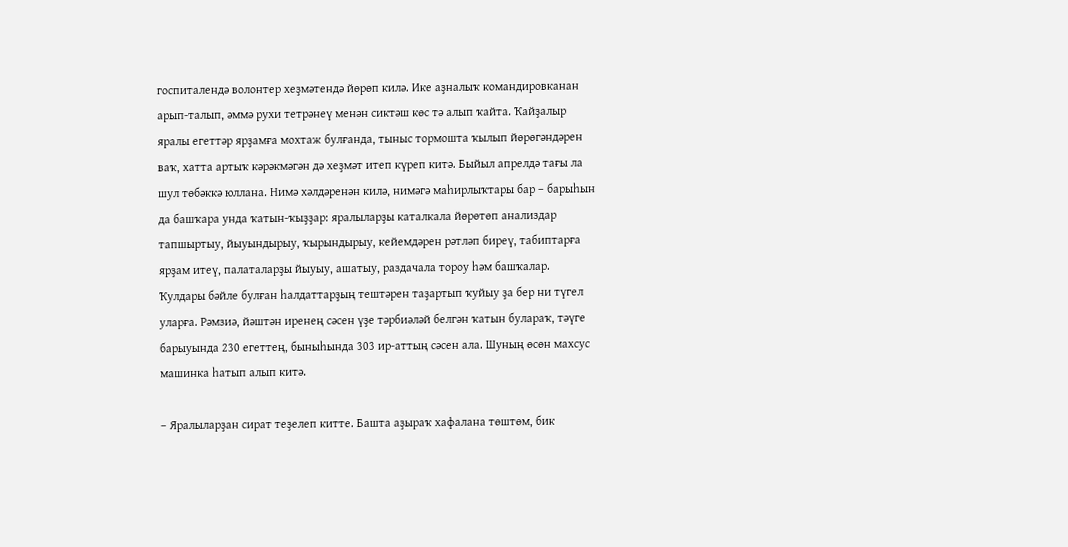госпиталендә волонтер хеҙмәтендә йөрөп килә. Ике аҙналыҡ командировканан арып-талып, әммә рухи тетрәнеү менән сиктәш көс тә алып ҡайта. Ҡайҙалыр яралы егеттәр ярҙамға мохтаж булғанда, тыныс тормошта ҡылып йөрөгәндәрен ваҡ, хатта артыҡ кәрәкмәгән дә хеҙмәт итеп күреп китә. Быйыл апрелдә тағы ла шул төбәккә юллана. Нимә хәлдәренән килә, нимәгә маһирлыҡтары бар – барыһын да башҡара унда ҡатын-ҡыҙҙар: яралыларҙы каталкала йөрөтөп анализдар тапшыртыу, йыуындырыу, ҡырындырыу, кейемдәрен рәтләп биреү, табиптарға ярҙам итеү, палаталарҙы йыуыу, ашатыу, раздачала тороу һәм башҡалар. Ҡулдары бәйле булған һалдаттарҙың тештәрен таҙартып ҡуйыу ҙа бер ни түгел уларға. Рәмзиә, йәштән иренең сәсен үҙе тәрбиәләй белгән ҡатын булараҡ, тәүге барыуында 230 егеттең, быныһында 303 ир-аттың сәсен ала. Шуның өсөн махсус машинка һатып алып китә.

– Яралыларҙан сират теҙелеп китте. Башта аҙыраҡ хафалана төштөм, бик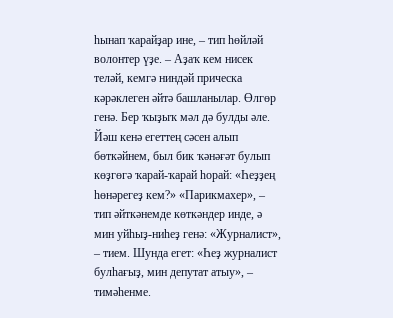һынап ҡарайҙар ине, – тип һөйләй волонтер үҙе. – Аҙаҡ кем нисек теләй, кемгә ниндәй прическа кәрәклеген әйтә башланылар. Өлгөр генә. Бер ҡыҙыҡ мәл дә булды әле. Йәш кенә егеттең сәсен алып бөткәйнем, был бик ҡәнәғәт булып көҙгөгә ҡарай-ҡарай һорай: «Һеҙҙең һөнәрегеҙ кем?» «Парикмахер», –   тип әйткәнемде көткәндер инде, ә мин уйһыҙ-ниһеҙ генә: «Журналист», – тием. Шунда егет: «Һеҙ журналист булһағыҙ, мин депутат атыу», – тимәһенме.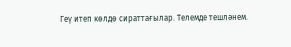Геү итеп көлдө сираттағылар. Телемде тешләнем.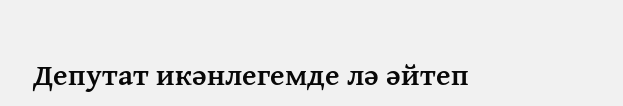Депутат икәнлегемде лә әйтеп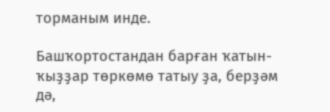торманым инде.

Башҡортостандан барған ҡатын-ҡыҙҙар төркөмө татыу ҙа, берҙәм дә,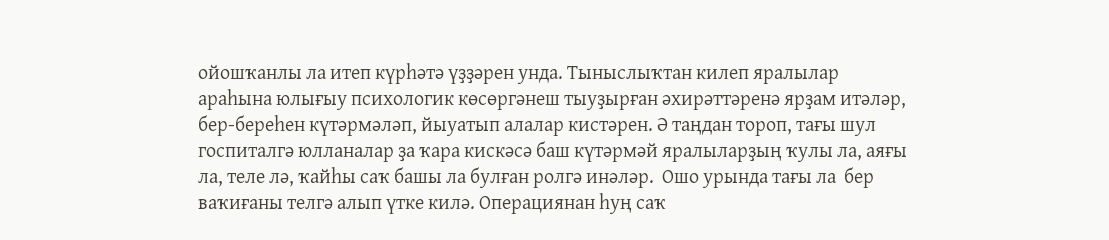ойошҡанлы ла итеп күрһәтә үҙҙәрен унда. Тыныслыҡтан килеп яралылар араһына юлығыу психологик көсөргәнеш тыуҙырған әхирәттәренә ярҙам итәләр, бер-береһен күтәрмәләп, йыуатып алалар кистәрен. Ә таңдан тороп, тағы шул госпиталгә юлланалар ҙа ҡара кискәсә баш күтәрмәй яралыларҙың ҡулы ла, аяғы ла, теле лә, ҡайһы саҡ башы ла булған ролгә инәләр.  Ошо урында тағы ла  бер ваҡиғаны телгә алып үтке килә. Операциянан һуң саҡ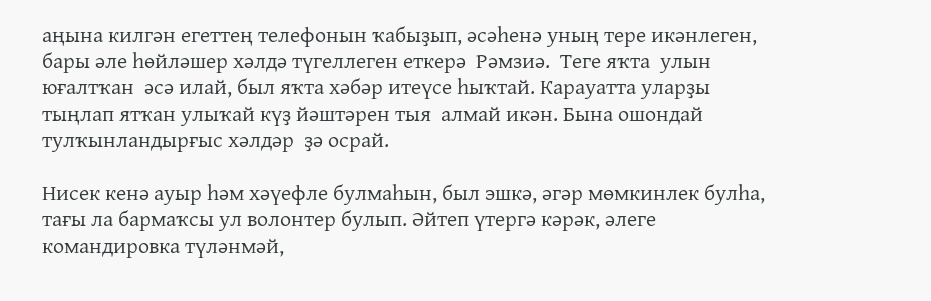аңына килгән егеттең телефонын ҡабыҙып, әсәһенә уның тере икәнлеген, бары әле һөйләшер хәлдә түгеллеген еткерә  Рәмзиә.  Теге яҡта  улын  юғалтҡан  әсә илай, был яҡта хәбәр итеүсе һыҡтай. Карауатта уларҙы тыңлап ятҡан улыҡай күҙ йәштәрен тыя  алмай икән. Бына ошондай  тулҡынландырғыс хәлдәр  ҙә осрай.

Нисек кенә ауыр һәм хәүефле булмаһын, был эшкә, әгәр мөмкинлек булһа, тағы ла бармаҡсы ул волонтер булып. Әйтеп үтергә кәрәк, әлеге командировка түләнмәй,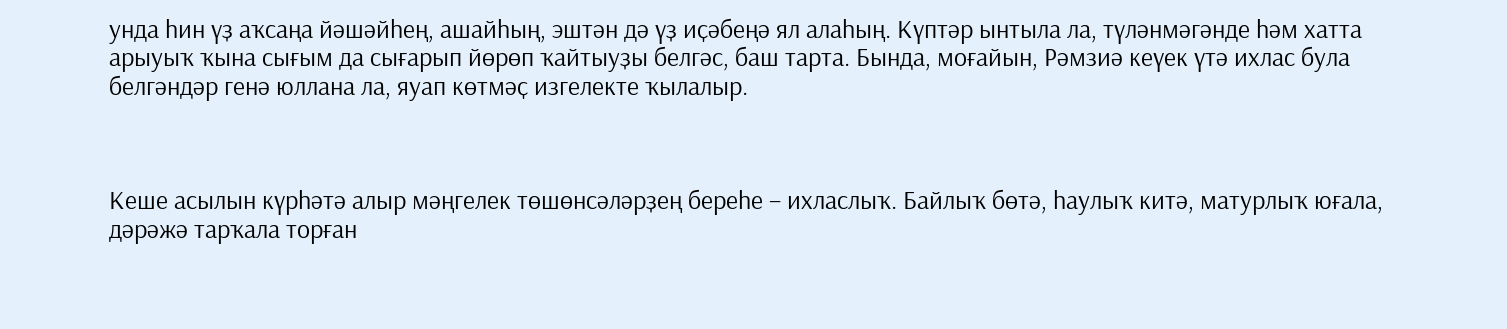унда һин үҙ аҡсаңа йәшәйһең, ашайһың, эштән дә үҙ иҫәбеңә ял алаһың. Күптәр ынтыла ла, түләнмәгәнде һәм хатта арыуыҡ ҡына сығым да сығарып йөрөп ҡайтыуҙы белгәс, баш тарта. Бында, моғайын, Рәмзиә кеүек үтә ихлас була белгәндәр генә юллана ла, яуап көтмәҫ изгелекте ҡылалыр.



Кеше асылын күрһәтә алыр мәңгелек төшөнсәләрҙең береһе – ихласлыҡ. Байлыҡ бөтә, һаулыҡ китә, матурлыҡ юғала, дәрәжә тарҡала торған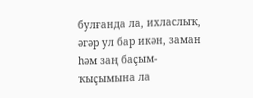булғанда ла, ихласлыҡ, әгәр ул бар икән, заман һәм заң баҫым-ҡыҫымына ла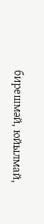бирешмәй, юйылмай,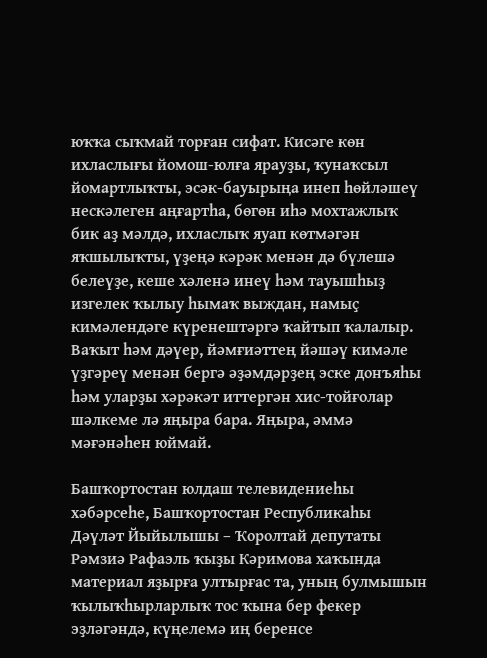юҡҡа сыҡмай торған сифат. Кисәге көн ихласлығы йомош-юлға ярауҙы, ҡунаҡсыл йомартлыҡты, эсәк-бауырыңа инеп һөйләшеү нескәлеген аңғартһа, бөгөн иһә мохтажлыҡ бик аҙ мәлдә, ихласлыҡ яуап көтмәгән яҡшылыҡты, үҙеңә кәрәк менән дә бүлешә белеүҙе, кеше хәленә инеү һәм тауышһыҙ изгелек ҡылыу һымаҡ выждан, намыҫ кимәлендәге күренештәргә ҡайтып ҡалалыр. Ваҡыт һәм дәүер, йәмғиәттең йәшәү кимәле үҙгәреү менән бергә әҙәмдәрҙең эске донъяһы һәм уларҙы хәрәкәт иттергән хис-тойғолар шәлкеме лә яңыра бара. Яңыра, әммә мәғәнәһен юймай.

Башҡортостан юлдаш телевидениеһы хәбәрсеһе, Башҡортостан Республикаһы  Дәүләт Йыйылышы – Ҡоролтай депутаты Рәмзиә Рафаэль ҡыҙы Кәримова хаҡында материал яҙырға ултырғас та, уның булмышын ҡылыҡһырларлыҡ тос ҡына бер фекер эҙләгәндә, күңелемә иң беренсе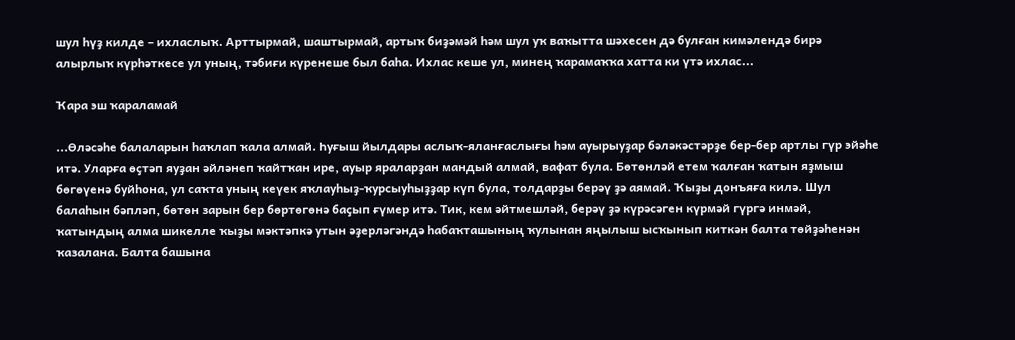шул һүҙ килде – ихласлыҡ. Арттырмай, шаштырмай, артыҡ биҙәмәй һәм шул уҡ ваҡытта шәхесен дә булған кимәлендә бирә алырлыҡ күрһәткесе ул уның, тәбиғи күренеше был баһа. Ихлас кеше ул, минең ҡарамаҡҡа хатта ки үтә ихлас...

Ҡара эш ҡараламай

...Өләсәһе балаларын һаҡлап ҡала алмай. Һуғыш йылдары аслыҡ-яланғаслығы һәм ауырыуҙар бәләкәстәрҙе бер-бер артлы гүр эйәһе итә. Уларға өҫтәп яуҙан әйләнеп ҡайтҡан ире, ауыр яраларҙан мандый алмай, вафат була. Бөтөнләй етем ҡалған ҡатын яҙмыш бөгөүенә буйһона, ул саҡта уның кеүек яҡлауһыҙ-ҡурсыуһыҙҙар күп була, толдарҙы берәү ҙә аямай. Ҡыҙы донъяға килә. Шул балаһын бәпләп, бөтөн зарын бер бөртөгөнә баҫып ғүмер итә. Тик, кем әйтмешләй, берәү ҙә күрәсәген күрмәй гүргә инмәй, ҡатындың алма шикелле ҡыҙы мәктәпкә утын әҙерләгәндә һабаҡташының ҡулынан яңылыш ысҡынып киткән балта төйҙәһенән ҡазалана. Балта башына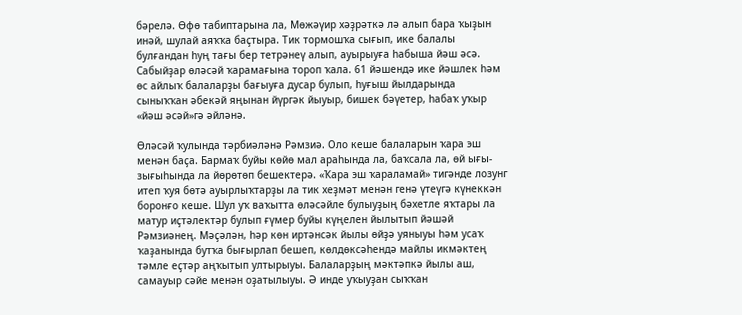бәрелә. Өфө табиптарына ла, Мөжәүир хәҙрәткә лә алып бара ҡыҙын инәй, шулай аяҡҡа баҫтыра. Тик тормошҡа сығып, ике балалы булғандан һуң тағы бер тетрәнеү алып, ауырыуға һабыша йәш әсә. Сабыйҙар өләсәй ҡарамағына тороп ҡала. 61 йәшендә ике йәшлек һәм өс айлыҡ балаларҙы бағыуға дусар булып, һуғыш йылдарында сыныҡҡан әбекәй яңынан йүргәк йыуыр, бишек бәүетер, һабаҡ уҡыр «йәш әсәй»гә әйләнә.

Өләсәй ҡулында тәрбиәләнә Рәмзиә. Оло кеше балаларын ҡара эш менән баҫа. Бармаҡ буйы көйө мал араһында ла, баҡсала ла, өй ығы-зығыһында ла йөрөтөп бешектерә. «Ҡара эш ҡараламай» тигәнде лозунг итеп ҡуя бөтә ауырлыҡтарҙы ла тик хеҙмәт менән генә үтеүгә күнеккән боронғо кеше. Шул уҡ ваҡытта өләсәйле булыуҙың бәхетле яҡтары ла матур иҫтәлектәр булып ғүмер буйы күңелен йылытып йәшәй Рәмзиәнең. Мәҫәлән, һәр көн иртәнсәк йылы өйҙә уяныуы һәм усаҡ ҡаҙанында бутҡа бығырлап бешеп, көлдөксәһендә майлы икмәктең тәмле еҫтәр аңҡытып ултырыуы. Балаларҙың мәктәпкә йылы аш, самауыр сәйе менән оҙатылыуы. Ә инде уҡыуҙан сыҡҡан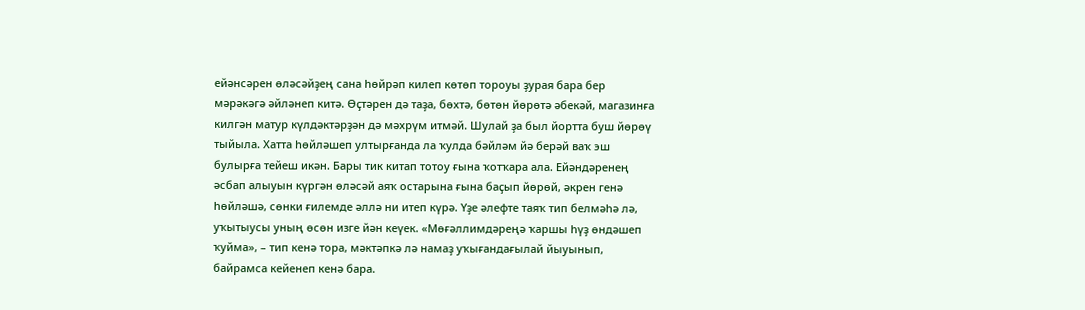ейәнсәрен өләсәйҙең сана һөйрәп килеп көтөп тороуы ҙурая бара бер мәрәкәгә әйләнеп китә. Өҫтәрен дә таҙа, бөхтә, бөтөн йөрөтә әбекәй, магазинға килгән матур күлдәктәрҙән дә мәхрүм итмәй. Шулай ҙа был йортта буш йөрөү тыйыла. Хатта һөйләшеп ултырғанда ла ҡулда бәйләм йә берәй ваҡ эш булырға тейеш икән. Бары тик китап тотоу ғына ҡотҡара ала. Ейәндәренең әсбап алыуын күргән өләсәй аяҡ остарына ғына баҫып йөрөй, әкрен генә һөйләшә, сөнки ғилемде әллә ни итеп күрә. Үҙе әлефте таяҡ тип белмәһә лә, уҡытыусы уның өсөн изге йән кеүек. «Мөғәллимдәреңә ҡаршы һүҙ өндәшеп ҡуйма», – тип кенә тора, мәктәпкә лә намаҙ уҡығандағылай йыуынып, байрамса кейенеп кенә бара.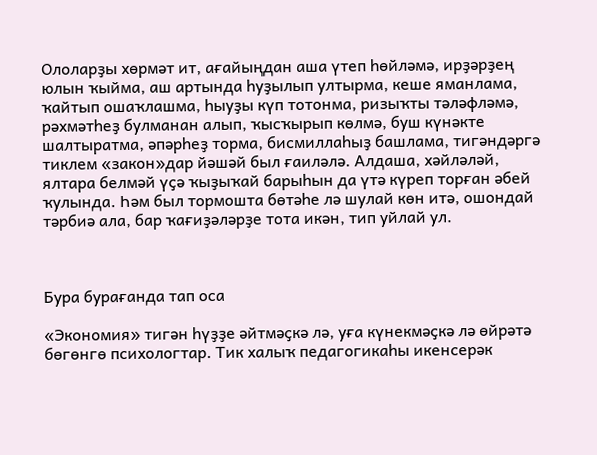Ололарҙы хөрмәт ит, ағайыңдан аша үтеп һөйләмә, ирҙәрҙең юлын ҡыйма, аш артында һуҙылып ултырма, кеше яманлама, ҡайтып ошаҡлашма, һыуҙы күп тотонма, ризыҡты тәләфләмә, рәхмәтһеҙ булманан алып, ҡысҡырып көлмә, буш күнәкте шалтыратма, әпәрһеҙ торма, бисмиллаһыҙ башлама, тигәндәргә тиклем «закон»дар йәшәй был ғаиләлә. Алдаша, хәйләләй, ялтара белмәй үҫә ҡыҙыҡай барыһын да үтә күреп торған әбей ҡулында. Һәм был тормошта бөтәһе лә шулай көн итә, ошондай тәрбиә ала, бар ҡағиҙәләрҙе тота икән, тип уйлай ул.



Бура бурағанда тап оса

«Экономия» тигән һүҙҙе әйтмәҫкә лә, уға күнекмәҫкә лә өйрәтә бөгөнгө психологтар. Тик халыҡ педагогикаһы икенсерәк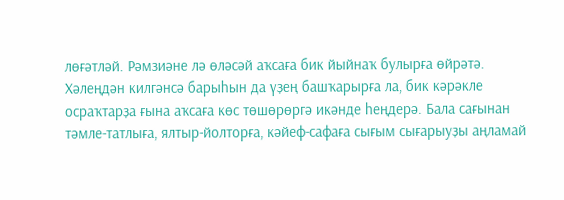лөғәтләй. Рәмзиәне лә өләсәй аҡсаға бик йыйнаҡ булырға өйрәтә. Хәлеңдән килгәнсә барыһын да үҙең башҡарырға ла, бик кәрәкле осраҡтарҙа ғына аҡсаға көс төшөрөргә икәнде һеңдерә. Бала сағынан тәмле-татлыға, ялтыр-йолторға, кәйеф-сафаға сығым сығарыуҙы аңламай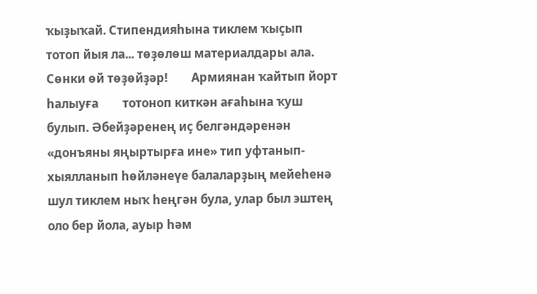ҡыҙыҡай. Стипендияһына тиклем ҡыҫып тотоп йыя ла... төҙөлөш материалдары ала. Сөнки өй төҙөйҙәр!        Армиянан ҡайтып йорт һалыуға        тотоноп киткән ағаһына ҡуш булып. Әбейҙәренең иҫ белгәндәренән   «донъяны яңыртырға ине» тип уфтанып-хыялланып һөйләнеүе балаларҙың мейеһенә шул тиклем ныҡ һеңгән була, улар был эштең оло бер йола, ауыр һәм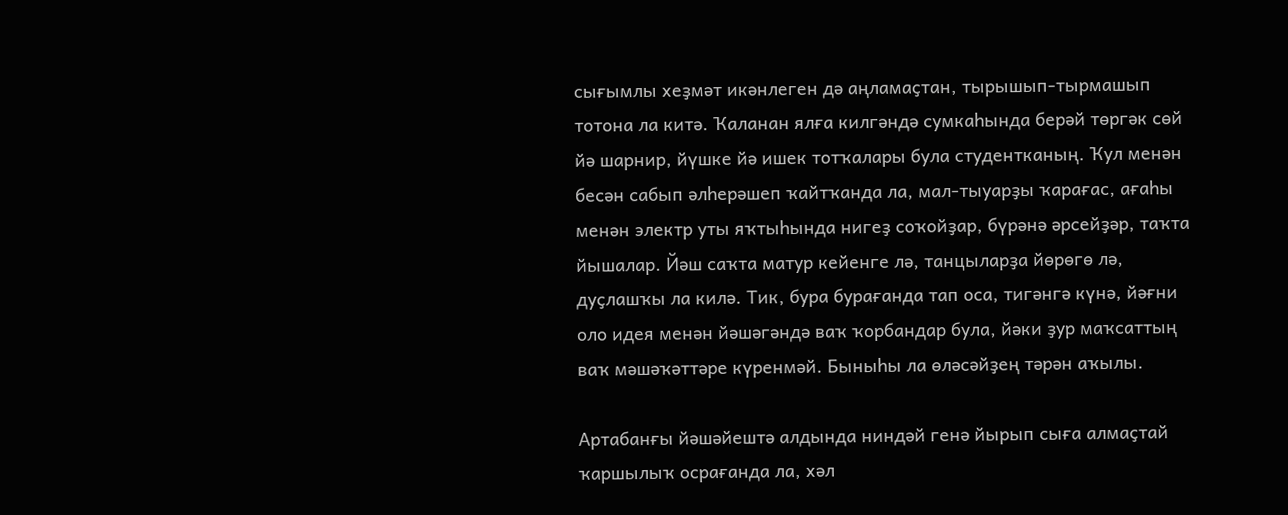сығымлы хеҙмәт икәнлеген дә аңламаҫтан, тырышып-тырмашып     тотона ла китә. Ҡаланан ялға килгәндә сумкаһында берәй төргәк сөй йә шарнир, йүшке йә ишек тотҡалары була студентканың. Ҡул менән бесән сабып әлһерәшеп ҡайтҡанда ла, мал-тыуарҙы ҡарағас, ағаһы менән электр уты яҡтыһында нигеҙ соҡойҙар, бүрәнә әрсейҙәр, таҡта йышалар. Йәш саҡта матур кейенге лә, танцыларҙа йөрөгө лә, дуҫлашҡы ла килә. Тик, бура бурағанда тап оса, тигәнгә күнә, йәғни оло идея менән йәшәгәндә ваҡ ҡорбандар була, йәки ҙур маҡсаттың ваҡ мәшәҡәттәре күренмәй. Быныһы ла өләсәйҙең тәрән аҡылы.

Артабанғы йәшәйештә алдында ниндәй генә йырып сыға алмаҫтай  ҡаршылыҡ осрағанда ла, хәл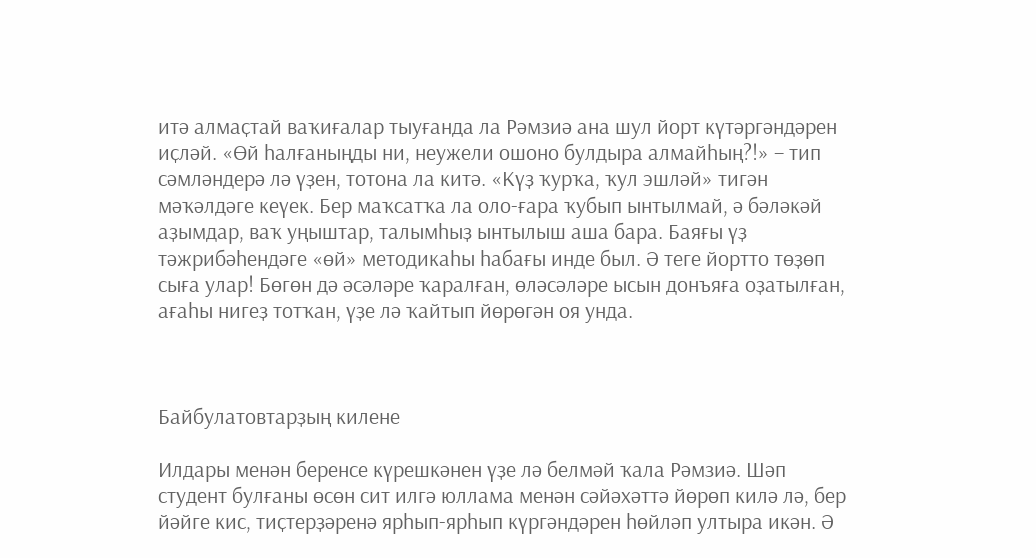итә алмаҫтай ваҡиғалар тыуғанда ла Рәмзиә ана шул йорт күтәргәндәрен иҫләй. «Өй һалғаныңды ни, неужели ошоно булдыра алмайһың?!» – тип сәмләндерә лә үҙен, тотона ла китә. «Күҙ ҡурҡа, ҡул эшләй» тигән мәҡәлдәге кеүек. Бер маҡсатҡа ла оло-ғара ҡубып ынтылмай, ә бәләкәй аҙымдар, ваҡ уңыштар, талымһыҙ ынтылыш аша бара. Баяғы үҙ тәжрибәһендәге «өй» методикаһы һабағы инде был. Ә теге йортто төҙөп сыға улар! Бөгөн дә әсәләре ҡаралған, өләсәләре ысын донъяға оҙатылған, ағаһы нигеҙ тотҡан, үҙе лә ҡайтып йөрөгән оя унда.



Байбулатовтарҙың килене

Илдары менән беренсе күрешкәнен үҙе лә белмәй ҡала Рәмзиә. Шәп      студент булғаны өсөн сит илгә юллама менән сәйәхәттә йөрөп килә лә, бер йәйге кис, тиҫтерҙәренә ярһып-ярһып күргәндәрен һөйләп ултыра икән. Ә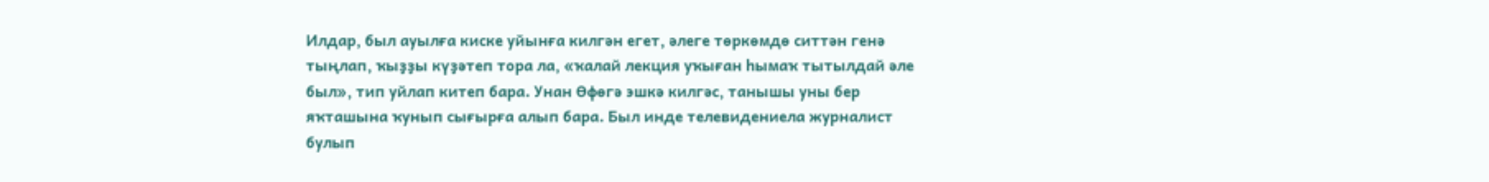Илдар, был ауылға киске уйынға килгән егет, әлеге төркөмдө ситтән генә тыңлап, ҡыҙҙы күҙәтеп тора ла, «ҡалай лекция уҡыған һымаҡ тытылдай әле был», тип уйлап китеп бара. Унан Өфөгә эшкә килгәс, танышы уны бер яҡташына ҡунып сығырға алып бара. Был инде телевидениела журналист булып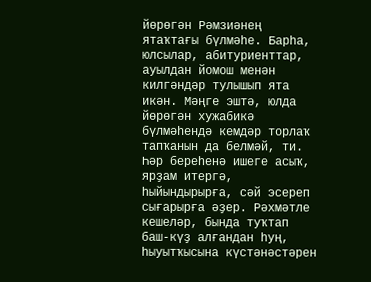йөрөгән Рәмзиәнең ятаҡтағы бүлмәһе. Барһа, юлсылар, абитуриенттар, ауылдан йомош менән килгәндәр тулышып ята икән. Мәңге эштә, юлда йөрөгән хужабикә бүлмәһендә кемдәр торлаҡ тапҡанын да белмәй, ти. Һәр береһенә ишеге асыҡ, ярҙам итергә, һыйындырырға, сәй эсереп сығарырға әҙер. Рәхмәтле кешеләр, бында туҡтап баш-күҙ алғандан һуң, һыуытҡысына күстәнәстәрен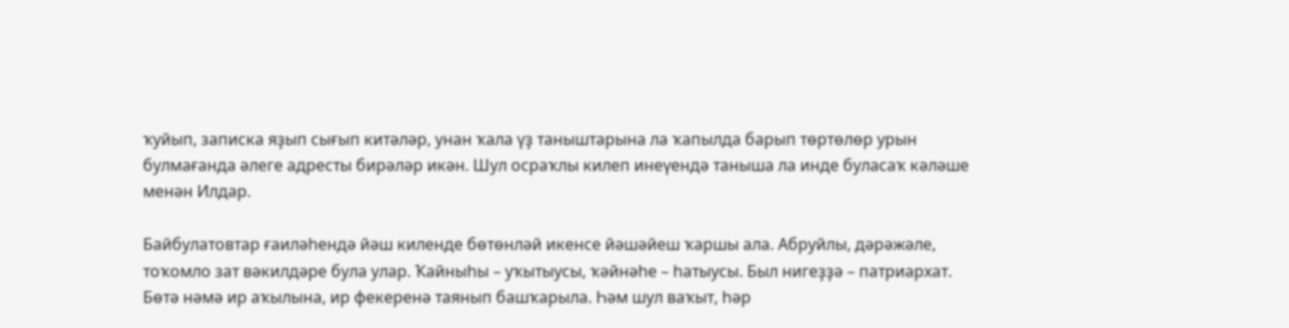ҡуйып, записка яҙып сығып китәләр, унан ҡала үҙ таныштарына ла ҡапылда барып төртөлөр урын булмағанда әлеге адресты бирәләр икән. Шул осраҡлы килеп инеүендә таныша ла инде буласаҡ кәләше менән Илдар.

Байбулатовтар ғаиләһендә йәш киленде бөтөнләй икенсе йәшәйеш ҡаршы ала. Абруйлы, дәрәжәле, тоҡомло зат вәкилдәре була улар. Ҡайныһы – уҡытыусы, ҡәйнәһе – һатыусы. Был нигеҙҙә – патриархат. Бөтә нәмә ир аҡылына, ир фекеренә таянып башҡарыла. Һәм шул ваҡыт, һәр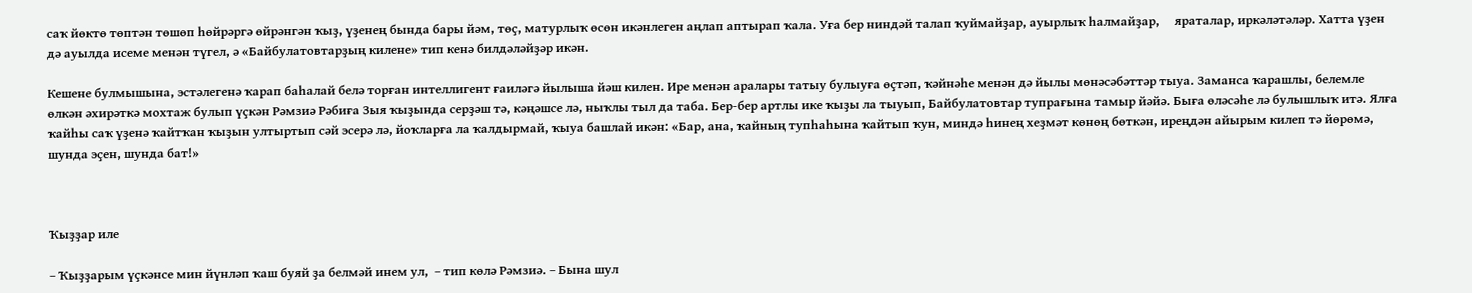саҡ йөктө төптән төшөп һөйрәргә өйрәнгән ҡыҙ, үҙенең бында бары йәм, төҫ, матурлыҡ өсөн икәнлеген аңлап аптырап ҡала. Уға бер ниндәй талап ҡуймайҙар, ауырлыҡ һалмайҙар,     яраталар, иркәләтәләр. Хатта үҙен дә ауылда исеме менән түгел, ә «Байбулатовтарҙың килене» тип кенә билдәләйҙәр икән.

Кешене булмышына, эстәлегенә ҡарап баһалай белә торған интеллигент ғаиләгә йылыша йәш килен. Ире менән аралары татыу булыуға өҫтәп, ҡәйнәһе менән дә йылы мөнәсәбәттәр тыуа. Заманса ҡарашлы, белемле өлкән әхирәткә мохтаж булып үҫкән Рәмзиә Рәбиға Зыя ҡыҙында серҙәш тә, кәңәшсе лә, ныҡлы тыл да таба. Бер-бер артлы ике ҡыҙы ла тыуып, Байбулатовтар тупрағына тамыр йәйә. Быға өләсәһе лә булышлыҡ итә. Ялға ҡайһы саҡ үҙенә ҡайтҡан ҡыҙын ултыртып сәй эсерә лә, йоҡларға ла ҡалдырмай, ҡыуа башлай икән: «Бар, ана, ҡайның тупһаһына ҡайтып ҡун, миндә һинең хеҙмәт көнөң бөткән, иреңдән айырым килеп тә йөрөмә, шунда эҫен, шунда бат!»



Ҡыҙҙар иле

– Ҡыҙҙарым үҫкәнсе мин йүнләп ҡаш буяй ҙа белмәй инем ул,  – тип көлә Рәмзиә. – Бына шул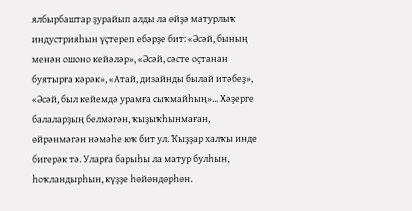ялбырбаштар ҙурайып алды ла өйҙә матурлыҡ индустрияһын үҫтереп ебәрҙе бит: «Әсәй, бының менән ошоно кейәләр», «Әсәй, сәсте оҫтанан буятырға кәрәк», «Атай, дизайнды былай итәбеҙ», «Әсәй, был кейемдә урамға сыҡмайһың»... Хәҙерге балаларҙың белмәгән, ҡыҙыҡһынмаған, өйрәнмәгән нәмәһе юҡ бит ул. Ҡыҙҙар халҡы инде бигерәк тә. Уларға барыһы ла матур булһын, һоҡландырһын, күҙҙе һөйөндөрһөн.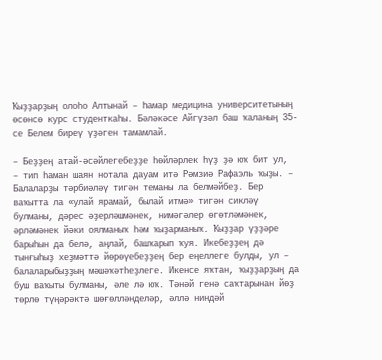Ҡыҙҙарҙың олоһо Алтынай – Һамар медицина университетының өсөнсө курс студенткаһы. Бәләкәсе Айгүзәл баш ҡаланың 35-се Белем биреү үҙәген тамамлай.

– Беҙҙең атай-әсәйлегебеҙҙе һөйләрлек һүҙ ҙә юҡ бит ул,  – тип һаман шаян нотала дауам итә Рәмзиә Рафаэль ҡыҙы. – Балаларҙы тәрбиәләү тигән теманы ла белмәйбеҙ. Бер ваҡытта ла «улай ярамай, былай итмә» тигән сикләү булманы, дәрес әҙерләшмәнек, нимәгәлер өгөтләмәнек, әрләмәнек йәки оялманыҡ һәм ҡыҙарманыҡ. Ҡыҙҙар үҙҙәре барыһын да белә, аңлай, башҡарып ҡуя. Икебеҙҙең дә тынғыһыҙ хеҙмәттә йөрөүебеҙҙең бер еңеллеге булды, ул – балаларыбыҙҙың мәшәҡәтһеҙлеге. Икенсе яҡтан, ҡыҙҙарҙың да буш ваҡыты булманы, әле лә юҡ. Тәнәй генә саҡтарынан йөҙ төрлө түңәрәктә шөғөлләнделәр, әллә ниндәй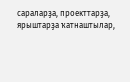сараларҙа, проекттарҙа, ярыштарҙа ҡатнаштылар,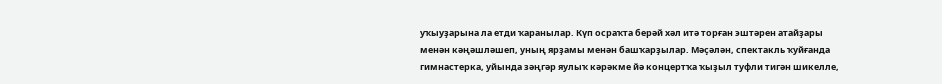уҡыуҙарына ла етди ҡаранылар. Күп осраҡта берәй хәл итә торған эштәрен атайҙары менән кәңәшләшеп, уның ярҙамы менән башҡарҙылар. Мәҫәлән, спектакль ҡуйғанда гимнастерка, уйында зәңгәр яулыҡ кәрәкме йә концертҡа ҡыҙыл туфли тигән шикелле,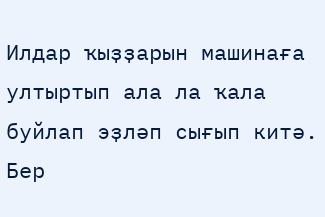Илдар ҡыҙҙарын машинаға ултыртып ала ла ҡала буйлап эҙләп сығып китә. Бер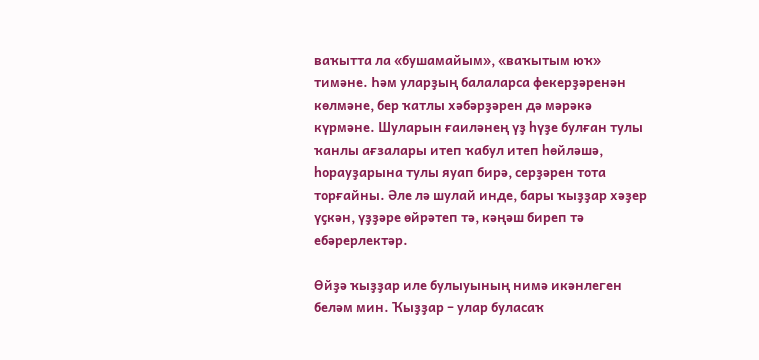ваҡытта ла «бушамайым», «ваҡытым юҡ» тимәне. Һәм уларҙың балаларса фекерҙәренән көлмәне, бер ҡатлы хәбәрҙәрен дә мәрәкә күрмәне. Шуларын ғаиләнең үҙ һүҙе булған тулы ҡанлы ағзалары итеп ҡабул итеп һөйләшә, һорауҙарына тулы яуап бирә, серҙәрен тота торғайны. Әле лә шулай инде, бары ҡыҙҙар хәҙер үҫкән, үҙҙәре өйрәтеп тә, кәңәш биреп тә ебәрерлектәр.

Өйҙә ҡыҙҙар иле булыуының нимә икәнлеген беләм мин. Ҡыҙҙар – улар буласаҡ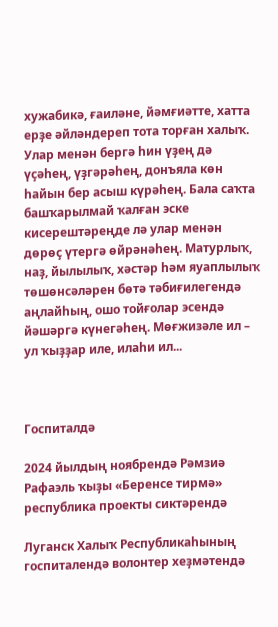хужабикә, ғаиләне, йәмғиәтте, хатта ерҙе әйләндереп тота торған халыҡ. Улар менән бергә һин үҙең дә үҫәһең, үҙгәрәһең, донъяла көн һайын бер асыш күрәһең. Бала саҡта башҡарылмай ҡалған эске кисерештәреңде лә улар менән дөрөҫ үтергә өйрәнәһең. Матурлыҡ, наҙ, йылылыҡ, хәстәр һәм яуаплылыҡ төшөнсәләрен бөтә тәбиғилегендә аңлайһың, ошо тойғолар эсендә йәшәргә күнегәһең. Мөғжизәле ил – ул ҡыҙҙар иле, илаһи ил...



Госпиталдә

2024 йылдың ноябрендә Рәмзиә  Рафаэль ҡыҙы «Беренсе тирмә»  республика проекты сиктәрендә

Луганск Халыҡ Республикаһының госпиталендә волонтер хеҙмәтендә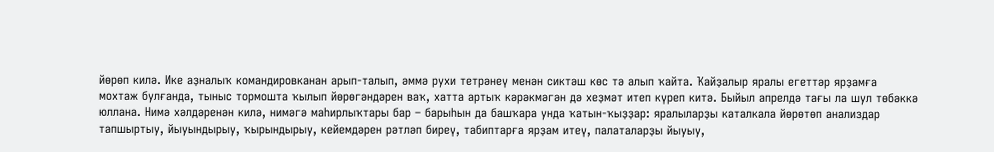йөрөп килә. Ике аҙналыҡ командировканан арып-талып, әммә рухи тетрәнеү менән сиктәш көс тә алып ҡайта. Ҡайҙалыр яралы егеттәр ярҙамға мохтаж булғанда, тыныс тормошта ҡылып йөрөгәндәрен ваҡ, хатта артыҡ кәрәкмәгән дә хеҙмәт итеп күреп китә. Быйыл апрелдә тағы ла шул төбәккә юллана. Нимә хәлдәренән килә, нимәгә маһирлыҡтары бар – барыһын да башҡара унда ҡатын-ҡыҙҙар: яралыларҙы каталкала йөрөтөп анализдар тапшыртыу, йыуындырыу, ҡырындырыу, кейемдәрен рәтләп биреү, табиптарға ярҙам итеү, палаталарҙы йыуыу,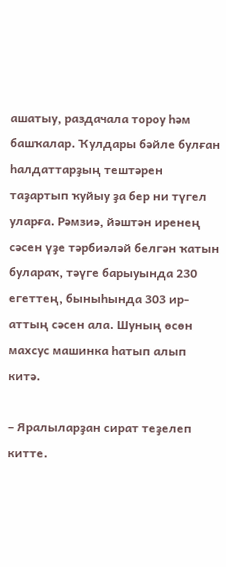ашатыу, раздачала тороу һәм башҡалар. Ҡулдары бәйле булған һалдаттарҙың тештәрен таҙартып ҡуйыу ҙа бер ни түгел уларға. Рәмзиә, йәштән иренең сәсен үҙе тәрбиәләй белгән ҡатын булараҡ, тәүге барыуында 230 егеттең, быныһында 303 ир-аттың сәсен ала. Шуның өсөн махсус машинка һатып алып китә.

– Яралыларҙан сират теҙелеп китте.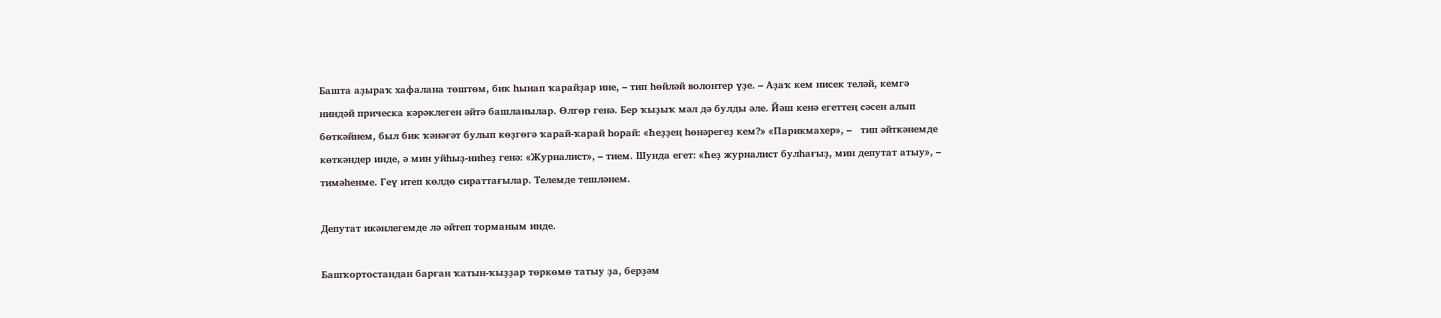Башта аҙыраҡ хафалана төштөм, бик һынап ҡарайҙар ине, – тип һөйләй волонтер үҙе. – Аҙаҡ кем нисек теләй, кемгә ниндәй прическа кәрәклеген әйтә башланылар. Өлгөр генә. Бер ҡыҙыҡ мәл дә булды әле. Йәш кенә егеттең сәсен алып бөткәйнем, был бик ҡәнәғәт булып көҙгөгә ҡарай-ҡарай һорай: «Һеҙҙең һөнәрегеҙ кем?» «Парикмахер», –   тип әйткәнемде көткәндер инде, ә мин уйһыҙ-ниһеҙ генә: «Журналист», – тием. Шунда егет: «Һеҙ журналист булһағыҙ, мин депутат атыу», – тимәһенме. Геү итеп көлдө сираттағылар. Телемде тешләнем.

Депутат икәнлегемде лә әйтеп торманым инде.

Башҡортостандан барған ҡатын-ҡыҙҙар төркөмө татыу ҙа, берҙәм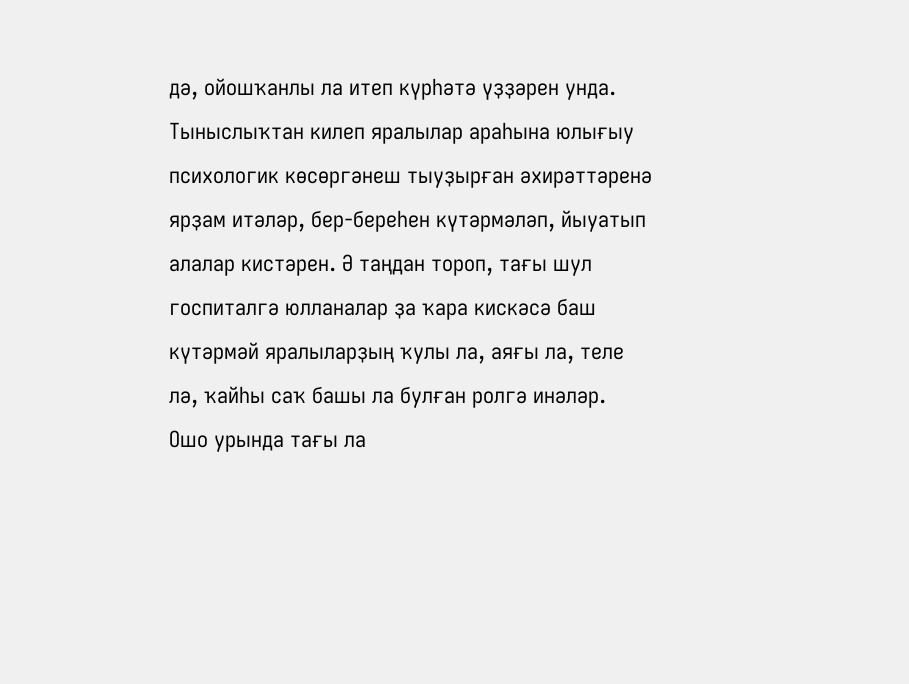дә, ойошҡанлы ла итеп күрһәтә үҙҙәрен унда. Тыныслыҡтан килеп яралылар араһына юлығыу психологик көсөргәнеш тыуҙырған әхирәттәренә ярҙам итәләр, бер-береһен күтәрмәләп, йыуатып алалар кистәрен. Ә таңдан тороп, тағы шул госпиталгә юлланалар ҙа ҡара кискәсә баш күтәрмәй яралыларҙың ҡулы ла, аяғы ла, теле лә, ҡайһы саҡ башы ла булған ролгә инәләр.  Ошо урында тағы ла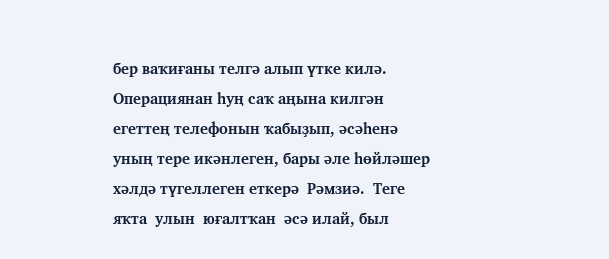бер ваҡиғаны телгә алып үтке килә. Операциянан һуң саҡ аңына килгән егеттең телефонын ҡабыҙып, әсәһенә уның тере икәнлеген, бары әле һөйләшер хәлдә түгеллеген еткерә  Рәмзиә.  Теге яҡта  улын  юғалтҡан  әсә илай, был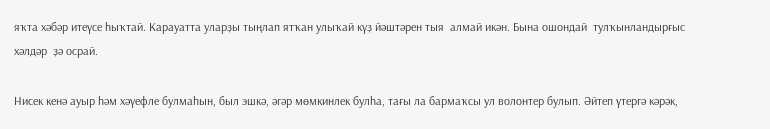яҡта хәбәр итеүсе һыҡтай. Карауатта уларҙы тыңлап ятҡан улыҡай күҙ йәштәрен тыя  алмай икән. Бына ошондай  тулҡынландырғыс хәлдәр  ҙә осрай.

Нисек кенә ауыр һәм хәүефле булмаһын, был эшкә, әгәр мөмкинлек булһа, тағы ла бармаҡсы ул волонтер булып. Әйтеп үтергә кәрәк,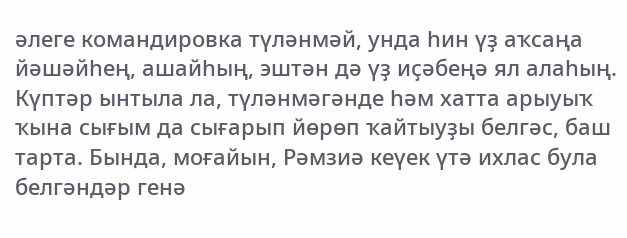әлеге командировка түләнмәй, унда һин үҙ аҡсаңа йәшәйһең, ашайһың, эштән дә үҙ иҫәбеңә ял алаһың. Күптәр ынтыла ла, түләнмәгәнде һәм хатта арыуыҡ ҡына сығым да сығарып йөрөп ҡайтыуҙы белгәс, баш тарта. Бында, моғайын, Рәмзиә кеүек үтә ихлас була белгәндәр генә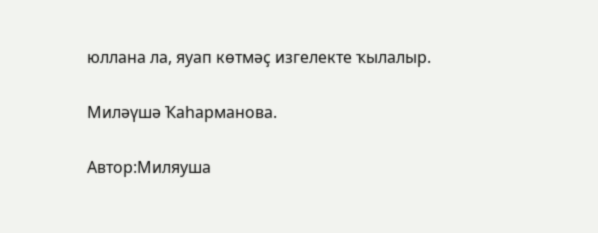юллана ла, яуап көтмәҫ изгелекте ҡылалыр.

Миләүшә Ҡаһарманова.

Автор:Миляуша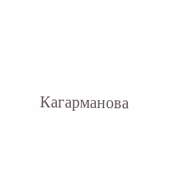Кагарманова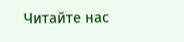Читайте нас